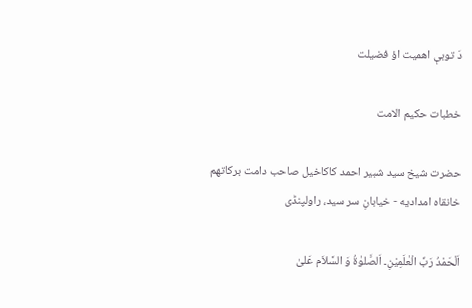دَ توبې اهميت اؤ فضيلت

خطبات حکيم الامت

حضرت شیخ سید شبیر احمد کاکاخیل صاحب دامت برکاتھم
خانقاه امداديه - خیابانِ سر سید، راولپنڈی

اَلْحَمْدُ رَبِّ الْعٰلَمِیْنِ۔ اَلصَّلوٰۃُ وَ السَّلاَم عَلیٰ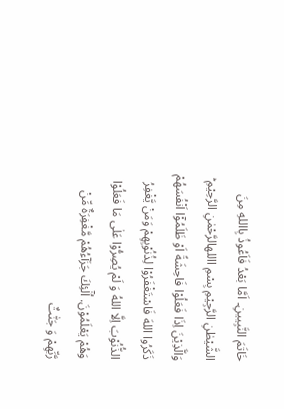خَاتَمَ النَّبِیینِ۔ اَمَّا بَعْدُ فَاَعُوذُ بِااللهِ مِنَ الشَّیْطٰنِ الرَّجِیْمِ بِسْمِ االلهالرَّحْمٰنِ الرَّحِیْمِ ؕ وَالَّذِیْنَ اِذَا فَعَلُوْا فَاحِشَةً اَوْ ظَلَمُوْۤا اَنْفُسَهُمْ ذَکَرُوا اللهَ فَاسْتَغْفَرُوْا لِذُنُوْبِهِمْ وَمَنْ یَّغْفِرُ الذُّنُوْبَ اِلَّا اللهُ وَ لَمْ یُصِرُّوْا عَلٰی مَا فَعَلُوْا وَهُمْ یَعْلَمُوْنَ. اُلٰٓئِكَ جَزَآءُهُمْ مَّغْفِرَةٌ مِّنْ رَّبِّهِمْ وَ جَنّٰتٌ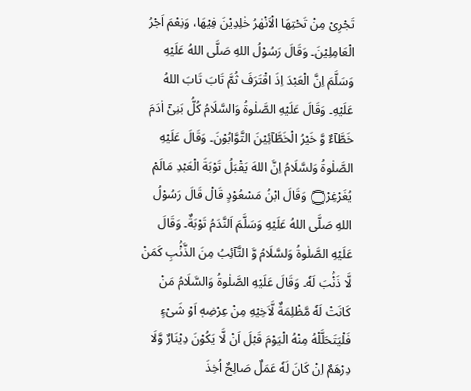تَجْرِیْ مِنْ تَحْتِهَا الْاَنْهٰرُ خٰلِدِیْنَ فِیْهَا، وَنِعْمَ اَجْرُ الْعَامِلِیْنَ۔ وَقَالَ رَسُوْلُ اللهِ صَلَّی اللهُ عَلَیْهِ وَسَلَّمَ اِنَّ الْعَبْدَ اِذَ اقْتَرَفَ ثُمَّ تَابَ تَابَ اللهُ عَلَیْهِ۔ وَقَالَ عَلَیْهِ الصَّلٰوةُ وَالسَّلَامُ کُلُّ بَنِیْۤ اٰدَمَ خَطَّآءٌ وَّ خَیْرُ الْخَطَّآئِیْنَ التَّوَّابُوْنَ۔ وَقَالَ عَلَیْهِ الصَّلٰوةُ وَلسَّلَامُ اِنَّ اللهَ یَقْبَلُ تَوْبَةَ الْعَبْدِ مَالَمْ یُغَرْغِرْ۝ وَقَالَ ابْنُ مَسْعُوْدٍ قَالْ قَالَ رَسُوْلُ اللهِ صَلَّی اللهُ عَلَیْهِ وَسَلَّمَ اَلنَّدَمُ تَوْبَةٌ۔ وَقَالَ عَلَیْهِ الصَّلٰوةُ وَلسَّلَامُ وَّ التَّآئِبُ مِنَ الذَّنْۢبِ کَمَنْ لَّا ذَنْۢبَ لَهٗ۔ وَقَالَ عَلَیْهِ الصَّلٰوةُ وَالسَّلَامُ مَنْ کَانَتْ لَهٗ مَّظْلِمَةٌ لَّاَخِیْهِ مِنْ عِرْضِهٖ اَوْ شَیْءٍ فَلْیَتَحَلَّلْهُ مِنْهُ الْیَوْمَ قَبْلَ اَنْ لَّا یَکُوْنَ دِیْنَارٌ وَّلَا دِرْهَمٌ اِنْ کَانَ لَهٗ عَمَلٌ صَالِحٌ اُخِذَ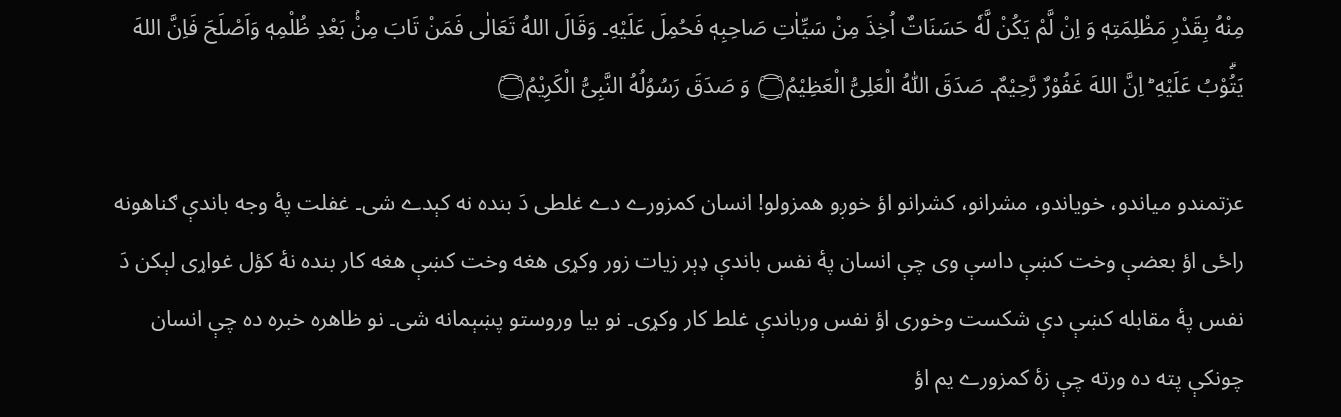مِنْهُ بِقَدْرِ مَظْلِمَتِهٖ وَ اِنْ لَّمْ یَکُنْ لَّهٗ حَسَنَاتٌ اُخِذَ مِنْ سَیِّاٰتِ صَاحِبِهٖ فَحُمِلَ عَلَیْهِ۔ وَقَالَ اللهُ تَعَالٰی فَمَنْ تَابَ مِنْۢ بَعْدِ ظُلْمِهٖ وَاَصْلَحَ فَاِنَّ اللهَ یَتُۗوْبُ عَلَیْهِ ؕ اِنَّ اللهَ غَفُوْرٌ رَّحِیْمٌ۔ صَدَقَ اللّٰهُ الْعَلِیُّ الْعَظِیْمُ۝ وَ صَدَقَ رَسُوُلُهُ النَّبِیُّ الْكَرِیْمُ۝

عزتمندو میاندو، خویاندو، مشرانو، کشرانو اؤ خوږو همزولو! انسان کمزورے دے غلطی دَ بنده نه کېدے شی۔ غفلت پهٔ وجه باندې ګناهونه راځی اؤ بعضې وخت کښې داسې وی چې انسان پهٔ نفس باندې ډېر زیات زور وکړی هغه وخت کښې هغه کار بنده نهٔ کؤل غواړی لېکن دَ نفس پهٔ مقابله کښې دې شکست وخوری اؤ نفس ورباندې غلط کار وکړی۔ نو بیا وروستو پښېمانه شی۔ نو ظاهره خبره ده چې انسان چونکې پته ده ورته چې زهٔ کمزورے یم اؤ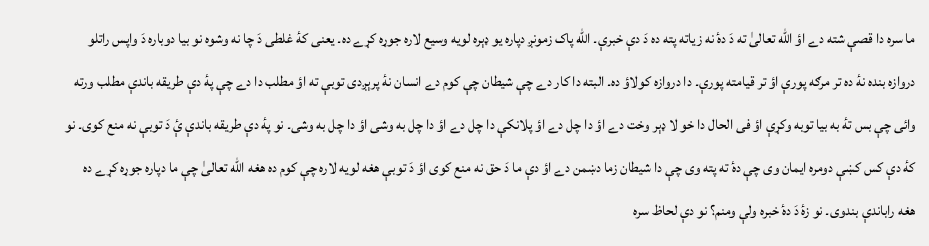ما سره دا قصې شته دے اؤ الله تعالیٰ ته دَ دهٔ نه زیاته پته ده دَ دې خبرې۔ الله پاک زمونږ دپاره یو ډېره لویه وسیع لاره جوړه کړے ده۔ یعنی کهٔ غلطی دَ چا نه وشوه نو بیا دوباره دَ واپس راتلو دروازه بنده نهٔ ده تر مرګه پورې اؤ تر قیامته پورې۔ دا دروازه کولاؤ ده۔ البته دا کار دے چې شیطان چې کوم دے انسان نهٔ پرېږدی توبې ته اؤ مطلب دا دے چې پهٔ دې طریقه باندې مطلب ورته وائی چې بس تهٔ به بیا توبه وکړې اؤ فی الحال دا خو لا ډېر وخت دے اؤ دا چل دے اؤ پلانکې دا چل دے اؤ دا چل به وشی اؤ دا چل به وشی۔ نو پهٔ دې طریقه باندې ېٔ دَ توبې نه منع کوی۔ نو کهٔ دې کس کښې دومره ایمان وی چې دهٔ ته پته وی چې دا شیطان زما دښمن دے اؤ دې ما دَ حق نه منع کوی اؤ دَ توبې هغه لویه لاره چې کوم ده هغه الله تعالیٰ چې ما دپاره جوړه کړے ده هغه راباندې بندوی۔ نو زهٔ دَ دهٔ خبره ولې ومنم؟ نو دې لحاظ سره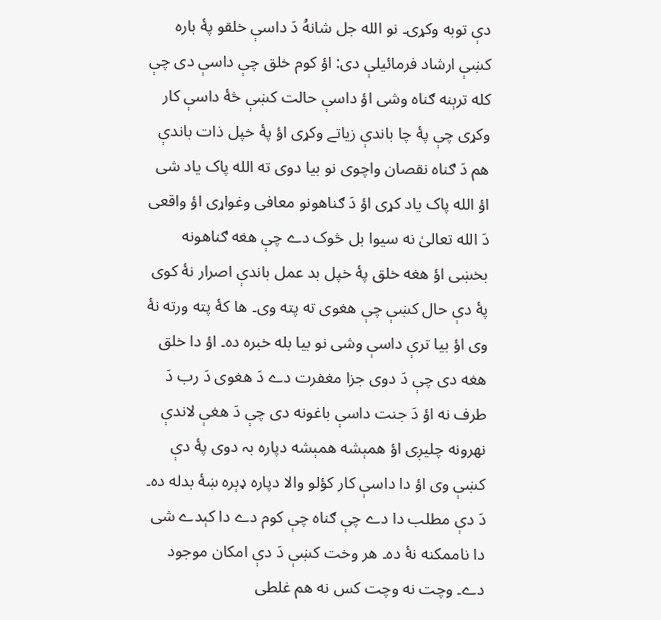دې توبه وکړی۔ نو الله جل شانهُ دَ داسې خلقو پهٔ باره کښې ارشاد فرمائیلې دی: اؤ کوم خلق چې داسې دی چې کله ترېنه ګناه وشی اؤ داسې حالت کښې څهٔ داسې کار وکړی چې پهٔ چا باندې زیاتے وکړی اؤ پهٔ خپل ذات باندې هم دَ ګناه نقصان واچوی نو بیا دوی ته الله پاک یاد شی اؤ الله پاک یاد کړی اؤ دَ ګناهونو معافی وغواړی اؤ واقعی دَ الله تعالیٰ نه سیوا بل څوک دے چې هغه ګناهونه بخښی اؤ هغه خلق پهٔ خپل بد عمل باندې اصرار نهٔ کوی پهٔ دې حال کښې چې هغوی ته پته وی۔ ها کهٔ پته ورته نهٔ وی اؤ بیا ترې داسې وشی نو بیا بله خبره ده۔ اؤ دا خلق هغه دی چې دَ دوی جزا مغفرت دے دَ هغوی دَ رب دَ طرف نه اؤ دَ جنت داسې باغونه دی چې دَ هغې لاندې نهرونه چلیږی اؤ همېشه همېشه دپاره بہ دوی پهٔ دې کښې وی اؤ دا داسې کار کؤلو والا دپاره ډېره ښهٔ بدله ده۔ دَ دې مطلب دا دے چې ګناه چې کوم دے دا کېدے شی دا ناممکنه نهٔ ده۔ هر وخت کښې دَ دې امکان موجود دے۔ وچت نه وچت کس نه هم غلطی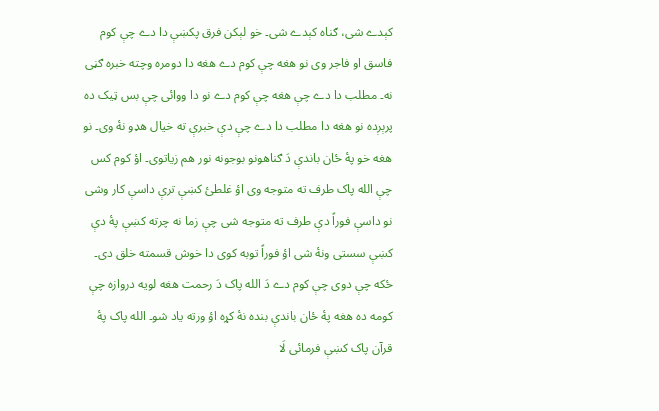کېدے شی، ګناه کېدے شی۔ خو لېکن فرق پکښې دا دے چې کوم فاسق او فاجر وی نو هغه چې کوم دے هغه دا دومره وچته خبره ګڼی نه۔ مطلب دا دے چې هغه چې کوم دے نو دا ووائی چې بس ټیک ده پرېږده نو هغه دا مطلب دا دے چې دې خبرې ته خیال هډو نهٔ وی۔ نو هغه خو پهٔ ځان باندې دَ ګناهونو بوجونه نور هم زیاتوی۔ اؤ کوم کس چې الله پاک طرف ته متوجه وی اؤ غلطیٔ کښې ترې داسې کار وشی نو داسې فوراً دې طرف ته متوجه شی چې زما نه چرته کښې پهٔ دې کښې سستی ونهٔ شی اؤ فوراً توبه کوی دا خوش قسمته خلق دی۔ ځکه چې دوی چې کوم دے دَ الله پاک دَ رحمت هغه لویه دروازه چې کومه ده هغه پهٔ ځان باندې بنده نهٔ کړه اؤ ورته یاد شو۔ الله پاک پهٔ قرآن پاک کښې فرمائی لَا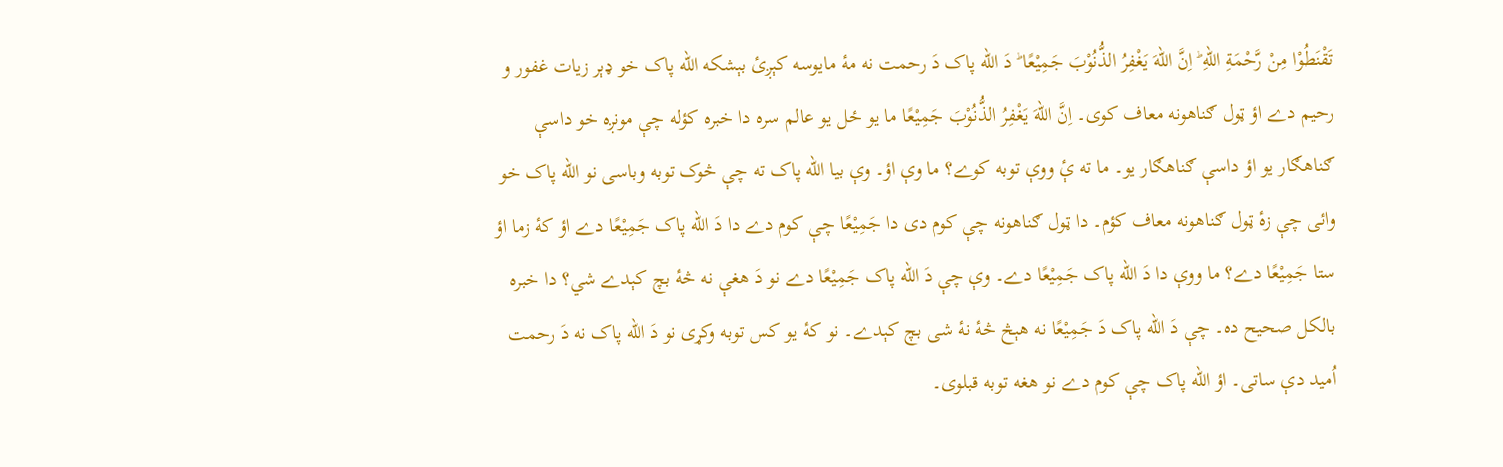تَقْنَطُوْا مِنْ رَّحْمَةِ اللهِ ؕ اِنَّ اللهَ یَغْفِرُ الذُّنُوْبَ جَمِیْعًا ؕ دَ الله پاک دَ رحمت نه مهٔ مایوسه کېږیٔ بېشکه الله پاک خو ډېر زیات غفور و رحیم دے اؤ ټول ګناهونه معاف کوی۔ اِنَّ اللهَ یَغْفِرُ الذُّنُوْبَ جَمِیْعًا ما یو ځل یو عالم سره دا خبره کؤله چې مونږه خو داسې ګناهګار یو اؤ داسې ګناهګار یو۔ ما ته ېٔ ووې توبه کوے؟ ما وې اؤ۔ وې بیا الله پاک ته چې څوک توبه وباسی نو الله پاک خو وائی چې زهٔ ټول ګناهونه معاف کؤم۔ دا ټول ګناهونه چې کوم دی دا جَمِیْعًا چې کوم دے دا دَ الله پاک جَمِیْعًا دے اؤ کهٔ زما اؤ ستا جَمِیْعًا دے؟ ما ووې دا دَ الله پاک جَمِیْعًا دے۔ وې چې دَ الله پاک جَمِیْعًا دے نو دَ هغې نه څهٔ بچ کېدے شي؟ دا خبره بالکل صحیح ده۔ چې دَ الله پاک دَ جَمِیْعًا نه هېڅ څهٔ نهٔ شی بچ کېدے۔ نو کهٔ یو کس توبه وکړی نو دَ الله پاک نه دَ رحمت اُمید دې ساتی۔ اؤ الله پاک چې کوم دے نو هغه توبه قبلوی۔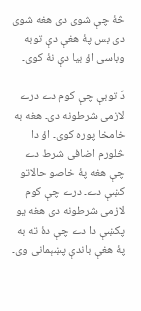څهٔ چې شوی دی هغه شوی دی بس پهٔ هغې دې توبه وباسی اؤ بیا دې نهٔ کوی۔

دَ توبې چې کوم دے درے لازمی شرطونه دی۔ هغه به خامخا پوره کوی۔ اؤ دا څلورم اضافی شرط دے چې هغه پهٔ خاصو حالاتو کښې دے۔ درے چې کوم لازمی شرطونه دی هغه یو پکښې دا دے چې دهٔ ته به پهٔ هغې باندې پښېمانی وی۔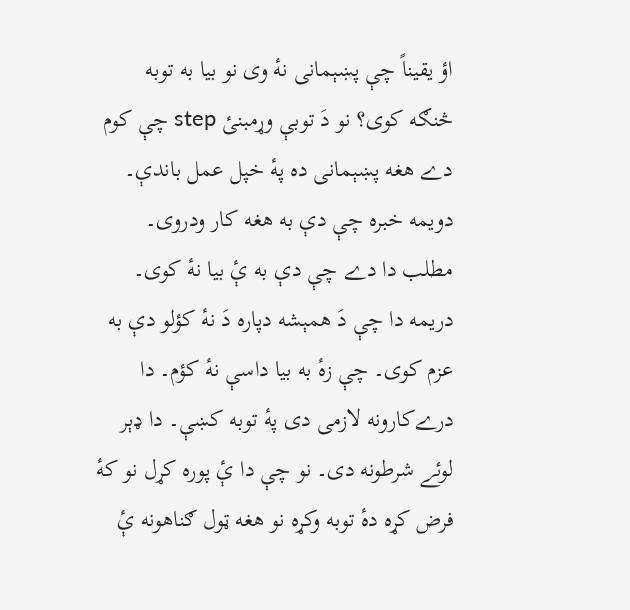اؤ یقیناً چې پښېمانی نهٔ وی نو بیا به توبه څنګه کوی؟ نو دَ توبې وړمبنیٔ step چې کوم دے هغه پښېمانی ده پهٔ خپل عمل باندې۔ دویمه خبره چې دې به هغه کار ودروی۔ مطلب دا دے چې دې به ېٔ بیا نهٔ کوی۔ دریمه دا چې دَ همېشه دپاره دَ نهٔ کؤلو دې به عزم کوی۔ چې زهٔ به بیا داسې نهٔ کؤم۔ دا درےکارونه لازمی دی پهٔ توبه کښې۔ دا ډېر لوئے شرطونه دی۔ نو چې دا ېٔ پوره کړل نو کهٔ فرض کړه دهٔ توبه وکړه نو هغه ټول ګناهونه ېٔ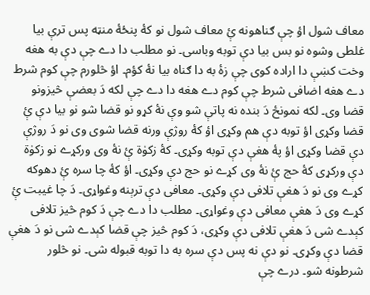معاف شول اؤ چې ګناهونه ېٔ معاف شول نو کهٔ پنځهٔ منټه پس ترې بیا غلطی وشوه نو بس بیا دې توبه وباسی۔ نو مطلب دا دے چې دې به هغه وخت کښې دا اراده کوی چې زهٔ به دا ګناه بیا نهٔ کؤم۔ اؤ څلورم چې کوم شرط دے هغه اضافی شرط چې کوم دے هغه دا دے چې لکه دَ بعضې څیزونو قضا وی۔ لکه نمونځ دَ بنده نه پاتې شو وې نهٔ کړو نو قضا شو نو بیا دې ېٔ قضا وکړی اؤ توبه دې هم وکړی اؤ کهٔ روژې ورنه قضا شوی وی نو دَ روژې دې قضا وکړی اؤ پهٔ هغې دې توبه وکړی۔ کهٔ زکوٰة ېٔ نهٔ وی ورکړے نو زکوٰة دې ورکړی کهٔ حج ېٔ نهٔ وی کړے نو حج دې وکړی۔ اؤ کهٔ چا سره ېٔ دهوکه کړے وی نو دَ هغې تلافی دې وکړی۔ معافی دې ترېنه وغواړی۔ دَ چا غیبت ېٔ کړے وی دَ هغې معافی دې وغواړی۔ مطلب دا دے چې دَ کوم څیز تلافی کېدے شی دَ هغې تلافی دې وکړی، دَ کوم څیز چې قضا کېدے شی نو دَ هغې قضا دې وکړی۔ نو دې نه پس دې سره به دا توبه قبوله شی۔ نو څلور شرطونه شو۔ درے چې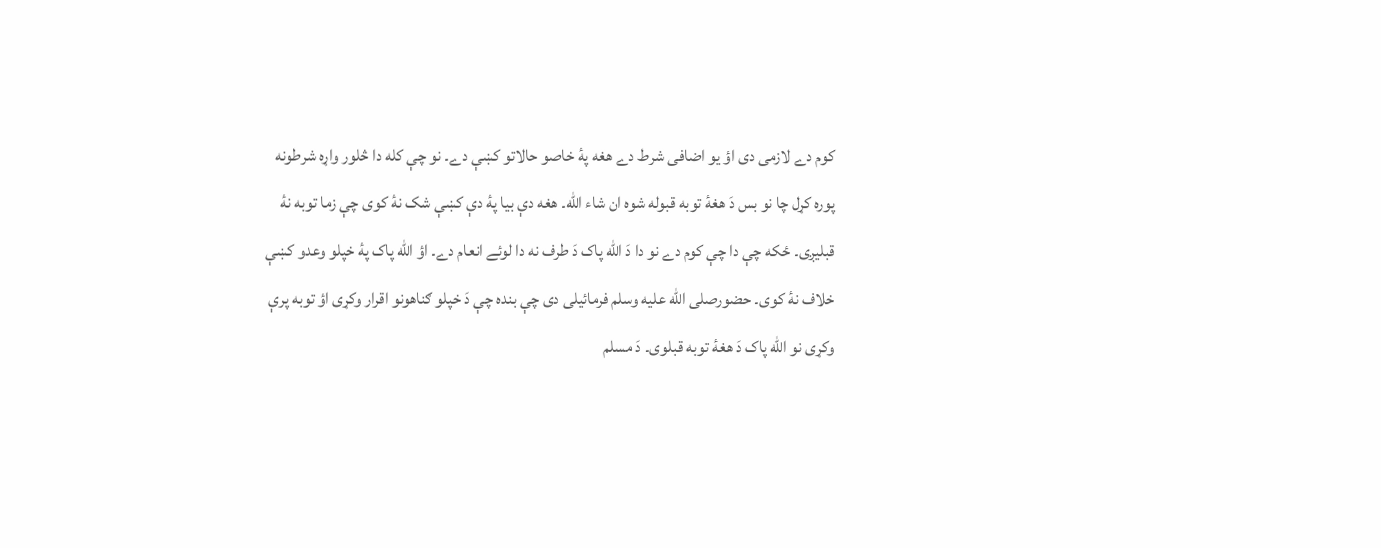کوم دے لازمی دی اؤ یو اضافی شرط دے هغه پهٔ خاصو حالاتو کښې دے۔ نو چې کله دا څلور واړه شرطونه پوره کړل چا نو بس دَ هغهٔ توبه قبوله شوه ان شاء الله۔ هغه دې بیا پهٔ دې کښې شک نهٔ کوی چې زما توبه نهٔ قبلیږی۔ ځکه چې دا چې کوم دے نو دا دَ الله پاک دَ طرف نه دا لوئے انعام دے۔ اؤ الله پاک پهٔ خپلو وعدو کښې خلاف نهٔ کوی۔ حضورصلى الله عليه وسلم فرمائیلی دی چې بنده چې دَ خپلو ګناهونو اقرار وکړی اؤ توبه پرې وکړی نو الله پاک دَ هغهٔ توبه قبلوی۔ دَ مسلم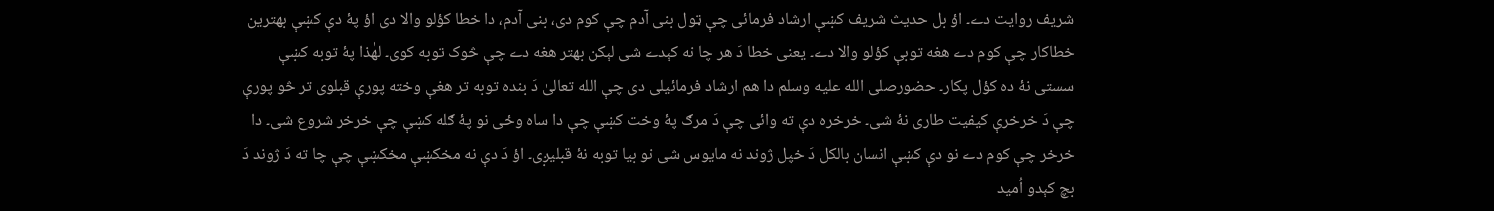شریف روایت دے۔ اؤ بل حدیث شریف کښې ارشاد فرمائی چې ټول بنی آدم چې کوم دی، بنی آدم، دا خطا کؤلو والا دی اؤ پهٔ دې کښې بهترین خطاکار چې کوم دے هغه توبې کؤلو والا دے۔ یعنی خطا دَ هر چا نه کېدے شی لېکن بهتر هغه دے چې څوک توبه کوی۔ لهٰذا پهٔ توبه کښې سستی نهٔ ده کؤل پکار۔ حضورصلى الله عليه وسلم دا هم ارشاد فرمائیلی دی چې الله تعالیٰ دَ بنده توبه تر هغې وخته پورې قبلوی تر څو پورې چې دَ خرخرې کیفیت طاری نهٔ شی۔ خرخره دې ته وائی چې دَ مرګ پهٔ وخت کښې چې دا ساه وځی نو پهٔ ګله کښې چې خرخر شروع شی۔ دا خرخر چې کوم دے نو دې کښې انسان بالکل دَ خپل ژوند نه مایوس شی نو بیا توبه نهٔ قبلیږی۔ اؤ دَ دې نه مخکښې مخکښې چې چا ته دَ ژوند دَ بچ کېدو اُمید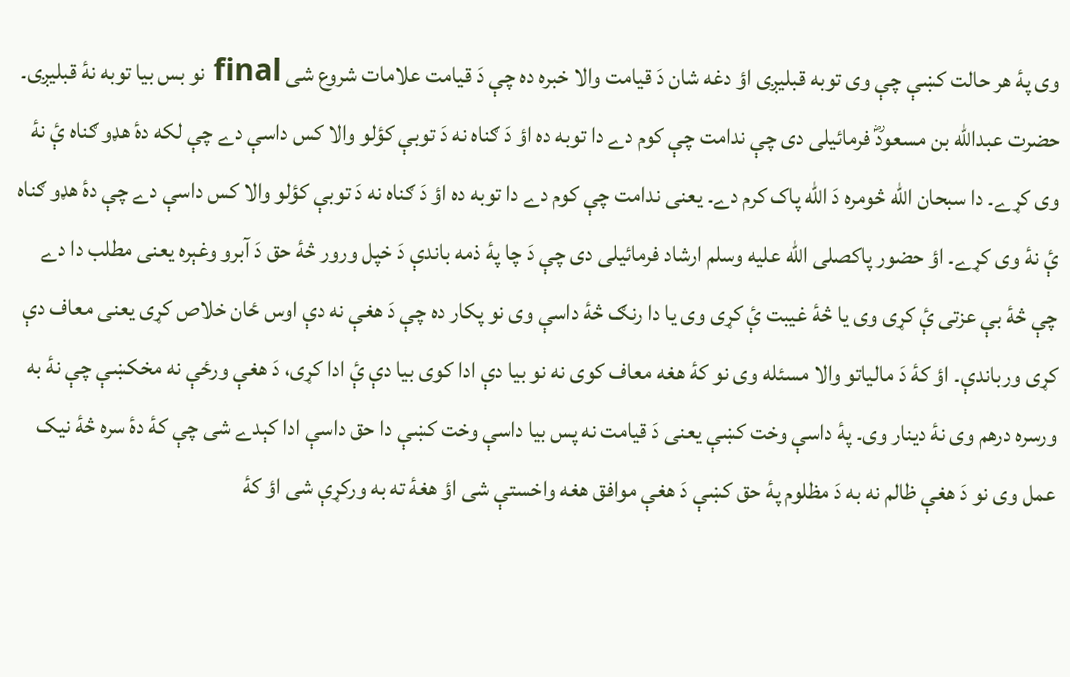وی پهٔ هر حالت کښې چې وی توبه قبلیږی اؤ دغه شان دَ قیامت والا خبره ده چې دَ قیامت علامات شروع شی final نو بس بیا توبه نهٔ قبلیږی۔ حضرت عبدالله بن مسعودؓ فرمائیلی دی چې ندامت چې کوم دے دا توبه ده اؤ دَ ګناه نه دَ توبې کؤلو والا کس داسې دے چې لکه دهٔ هډو ګناه ېٔ نهٔ وی کړے۔ دا سبحان الله څومره دَ الله پاک کرم دے۔ یعنی ندامت چې کوم دے دا توبه ده اؤ دَ ګناه نه دَ توبې کؤلو والا کس داسې دے چې دهٔ هډو ګناه ېٔ نهٔ وی کړے۔ اؤ حضور پاکصلى الله عليه وسلم ارشاد فرمائیلی دی چې دَ چا پهٔ ذمه باندې دَ خپل ورور څهٔ حق دَ آبرو وغېره یعنی مطلب دا دے چې څهٔ بې عزتی ېٔ کړی وی یا څهٔ غیبت ېٔ کړی وی یا دا رنګ څهٔ داسې وی نو پکار ده چې دَ هغې نه دې اوس ځان خلاص کړی یعنی معاف دې کړی ورباندې۔ اؤ کهٔ دَ مالیاتو والا مسئله وی نو کهٔ هغه معاف کوی نه نو بیا دې ادا کوی بیا دې ېٔ ادا کړی، دَ هغې ورځې نه مخکښې چې نهٔ به ورسره درهم وی نهٔ دینار وی۔ پهٔ داسې وخت کښې یعنی دَ قیامت نه پس بیا داسې وخت کښې دا حق داسې ادا کېدے شی چې کهٔ دهٔ سره څهٔ نیک عمل وی نو دَ هغې ظالم نه به دَ مظلوم پهٔ حق کښې دَ هغې موافق هغه واخستې شی اؤ هغهٔ ته به ورکړې شی اؤ کهٔ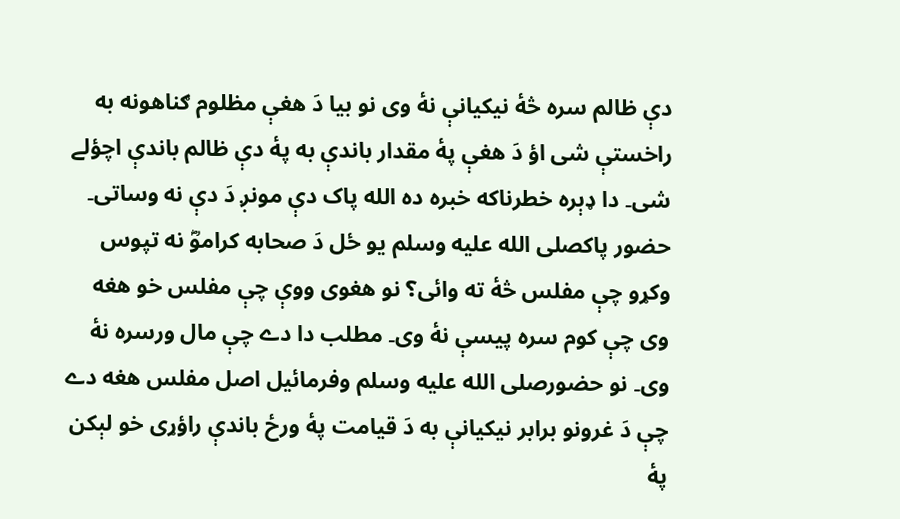دې ظالم سره څهٔ نیکیانې نهٔ وی نو بیا دَ هغې مظلوم ګناهونه به راخستې شی اؤ دَ هغې پهٔ مقدار باندې به پهٔ دې ظالم باندې اچؤلے شی۔ دا ډېره خطرناکه خبره ده الله پاک دې مونږ دَ دې نه وساتی۔ حضور پاکصلى الله عليه وسلم یو ځل دَ صحابه کراموؓ نه تپوس وکړو چې مفلس څهٔ ته وائی؟ نو هغوی ووې چې مفلس خو هغه وی چې کوم سره پیسې نهٔ وی۔ مطلب دا دے چې مال ورسره نهٔ وی۔ نو حضورصلى الله عليه وسلم وفرمائیل اصل مفلس هغه دے چې دَ غرونو برابر نیکیانې به دَ قیامت پهٔ ورځ باندې راؤړی خو لېکن پهٔ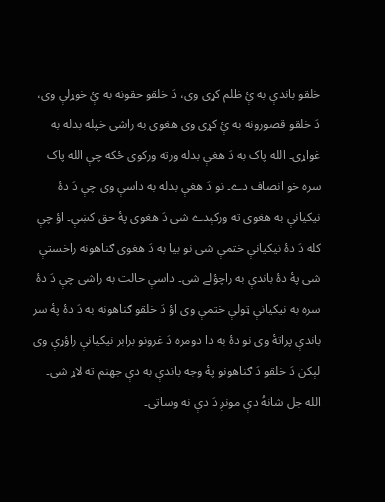خلقو باندې به ېٔ ظلم کړی وی، دَ خلقو حقونه به ېٔ خوړلې وی، دَ خلقو قصورونه به ېٔ کړی وی هغوی به راشی خپله بدله به غواړی۔ الله پاک به دَ هغې بدله ورته ورکوی ځکه چې الله پاک سره خو انصاف دے۔ نو دَ هغې بدله به داسې وی چې دَ دهٔ نیکیانې به هغوی ته ورکېدے شی دَ هغوی پهٔ حق کښې۔ اؤ چې کله دَ دهٔ نیکیانې ختمې شی نو بیا به دَ هغوی ګناهونه راخستې شی پهٔ دهٔ باندې به راچؤلے شی۔ داسې حالت به راشی چې دَ دهٔ سره به نیکیانې ټولې ختمې وی اؤ دَ خلقو ګناهونه به دَ دهٔ پهٔ سر باندې پراتهٔ وی نو دهٔ به دا دومره دَ غرونو برابر نیکیانې راؤړې وی لېکن دَ خلقو دَ ګناهونو پهٔ وجه باندې به دې جهنم ته لاړ شی۔ الله جل شانهُ دې مونږ دَ دې نه وساتی۔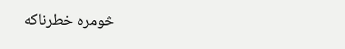څومره خطرناکه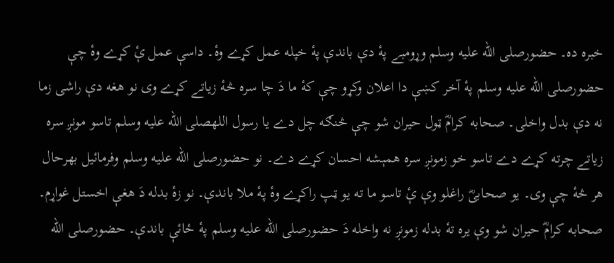خبره ده۔ حضورصلى الله عليه وسلم وړومبے پهٔ دې باندې پهٔ خپله عمل کړے وهٔ۔ داسې عمل ېٔ کړے وهٔ چې حضورصلى الله عليه وسلم پهٔ آخر کښې دا اعلان وکړو چې کهٔ ما دَ چا سره څهٔ زیاتے کړے وی نو هغه دې راشی زما نه دې بدل واخلی۔ صحابه کرامؓ ټول حیران شو چې څنګه چل دے یا رسول اللهصلى الله عليه وسلم تاسو مونږ سره زیاتے چرته کړے دے تاسو خو زمونږ سره همېشه احسان کړے دے۔ نو حضورصلى الله عليه وسلم وفرمائیل بهرحال هر څهٔ چې وی۔ یو صحابیؓ راغلو وې ېٔ تاسو ما ته یو ټپ راکړے وهٔ پهٔ ملا باندې۔ نو زهٔ بدله دَ هغې اخستل غواړم۔ صحابه کرامؓ حیران شو وې یره تهٔ بدله زمونږ نه واخله دَ حضورصلى الله عليه وسلم پهٔ ځائې باندې۔ حضورصلى الله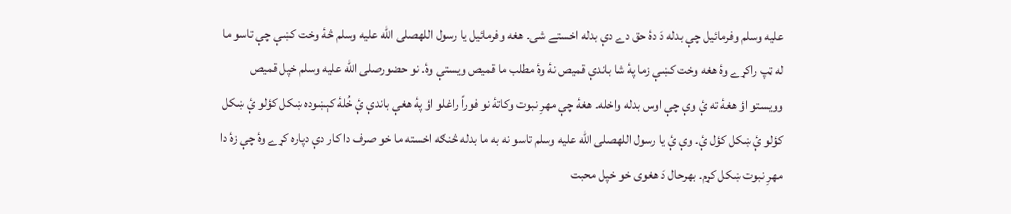عليه وسلم وفرمائیل چې بدله دَ دهٔ حق دے دې بدله اخستے شی۔ هغه وفرمائیل یا رسول اللهصلى الله عليه وسلم څهٔ وخت کښې چې تاسو ما له ټپ راکړے وهٔ هغه وخت کښې زما پهٔ شا باندې قمیص نهٔ وهٔ مطلب ما قمیص ویستې وهٔ۔ نو حضورصلى الله عليه وسلم خپل قمیص وویستو اؤ هغهٔ ته ېٔ وې چې اوس بدله واخله۔ هغهٔ چې مهرِ نبوت وکاتهٔ نو فوراً راغلو اؤ پهٔ هغې باندې ېٔ خُلهٔ کېښوده ښکل کؤلو ېٔ ښکل کؤلو ېٔ ښکل کؤل ېٔ۔ وې ېٔ یا رسول اللهصلى الله عليه وسلم تاسو نه به ما بدله څنګه اخسته ما خو صرف دا کار دې دپاره کړے وهٔ چې زهٔ دا مهرِ نبوت ښکل کړم۔ بهرحال دَ هغوی خو خپل محبت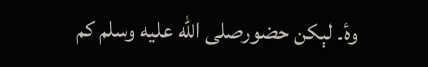وهٔ۔ لېکن حضورصلى الله عليه وسلم کم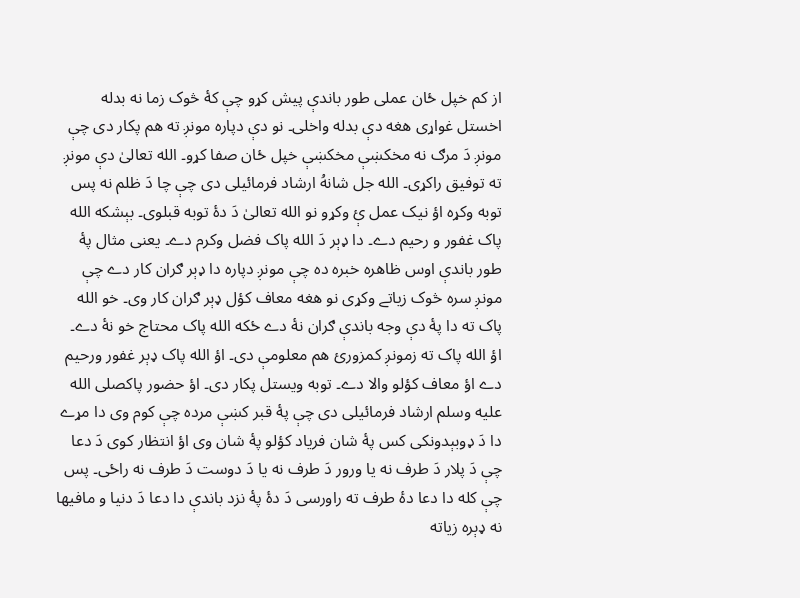از کم خپل ځان عملی طور باندې پیش کړو چې کهٔ څوک زما نه بدله اخستل غواړی هغه دې بدله واخلی۔ نو دې دپاره مونږ ته هم پکار دی چې مونږ دَ مرګ نه مخکښې مخکښې خپل ځان صفا کړو۔ الله تعالیٰ دې مونږ ته توفیق راکړی۔ الله جل شانهُ ارشاد فرمائیلی دی چې چا دَ ظلم نه پس توبه وکړه اؤ نیک عمل ېٔ وکړو نو الله تعالیٰ دَ دهٔ توبه قبلوی۔ بېشکه الله پاک غفور و رحیم دے۔ دا ډېر دَ الله پاک فضل وکرم دے۔ یعنی مثال پهٔ طور باندې اوس ظاهره خبره ده چې مونږ دپاره دا ډېر ګران کار دے چې مونږ سره څوک زیاتے وکړی نو هغه معاف کؤل ډېر ګران کار وی۔ خو الله پاک ته دا پهٔ دې وجه باندې ګران نهٔ دے ځکه الله پاک محتاج خو نهٔ دے۔ اؤ الله پاک ته زمونږ کمزوریٔ هم معلومې دی۔ اؤ الله پاک ډېر غفور ورحیم دے اؤ معاف کؤلو والا دے۔ توبه ویستل پکار دی۔ اؤ حضور پاکصلى الله عليه وسلم ارشاد فرمائیلی دی چې پهٔ قبر کښې مرده چې کوم وی دا مړے دا دَ ډوبېدونکی کس پهٔ شان فریاد کؤلو پهٔ شان وی اؤ انتظار کوی دَ دعا چې دَ پلار دَ طرف نه یا ورور دَ طرف نه یا دَ دوست دَ طرف نه راځی۔ پس چې کله دا دعا دهٔ طرف ته راورسی دَ دهٔ پهٔ نزد باندې دا دعا دَ دنیا و مافیها نه ډېره زیاته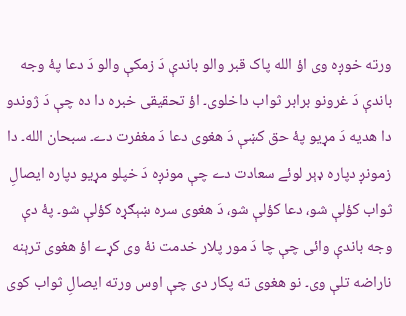ورته خوږه وی اؤ الله پاک قبر والو باندې دَ زمکې والو دَ دعا پهٔ وجه باندې دَ غرونو برابر ثواب داخلوی۔ اؤ تحقیقی خبره دا ده چې دَ ژوندو دا هدیه دَ مړیو پهٔ حق کښې دَ هغوی دعا دَ مغفرت دے۔ سبحان الله۔ دا زمونږ دپاره ډېر لوئے سعادت دے چې مونږه دَ خپلو مړیو دپاره ایصالِ ثواب کؤلې شو، دعا کؤلې شو، دَ هغوی سره ښېګړه کؤلې شو۔ پهٔ دې وجه باندې وائی چې چا دَ مور پلار خدمت نهٔ وی کړے اؤ هغوی ترېنه ناراضه تلې وی۔ نو هغوی ته پکار دی چې اوس ورته ایصالِ ثواب کوی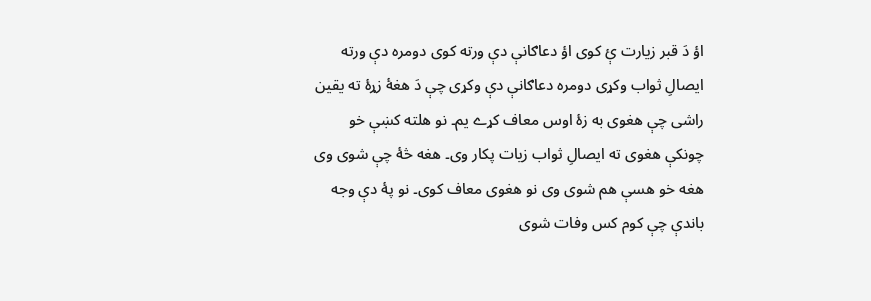اؤ دَ قبر زیارت ېٔ کوی اؤ دعاګانې دې ورته کوی دومره دې ورته ایصالِ ثواب وکړی دومره دعاګانې دې وکړی چې دَ هغهٔ زړهٔ ته یقین راشی چې هغوی به زهٔ اوس معاف کړے یم۔ نو هلته کښې خو چونکې هغوی ته ایصالِ ثواب زیات پکار وی۔ هغه څهٔ چې شوی وی هغه خو هسې هم شوی وی نو هغوی معاف کوی۔ نو پهٔ دې وجه باندې چې کوم کس وفات شوی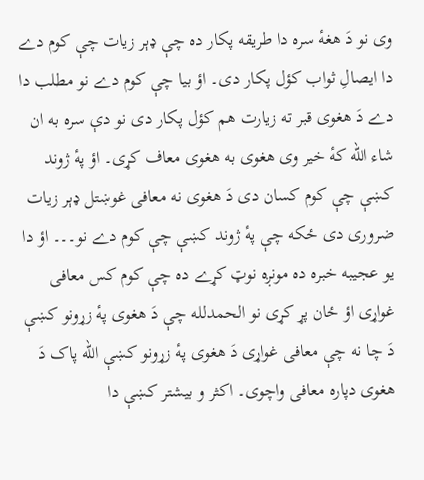وی نو دَ هغهٔ سره دا طریقه پکار ده چې ډېر زیات چې کوم دے دا ایصالِ ثواب کؤل پکار دی۔ اؤ بیا چې کوم دے نو مطلب دا دے دَ هغوی قبر ته زیارت هم کؤل پکار دی نو دې سره به ان شاء الله کهٔ خیر وی هغوی به هغوی معاف کړی۔ اؤ پهٔ ژوند کښې چې کوم کسان دی دَ هغوی نه معافی غوښتل ډېر زیات ضروری دی ځکه چې پهٔ ژوند کښې چې کوم دے نو۔۔۔ اؤ دا یو عجیبه خبره ده مونږه نوټ کړے ده چې کوم کس معافی غواړی اؤ ځان پړ کړی نو الحمدلله چې دَ هغوی پهٔ زړونو کښې دَ چا نه چې معافی غواړی دَ هغوی پهٔ زړونو کښې الله پاک دَ هغوی دپاره معافی واچوی۔ اکثر و بيشتر کښې دا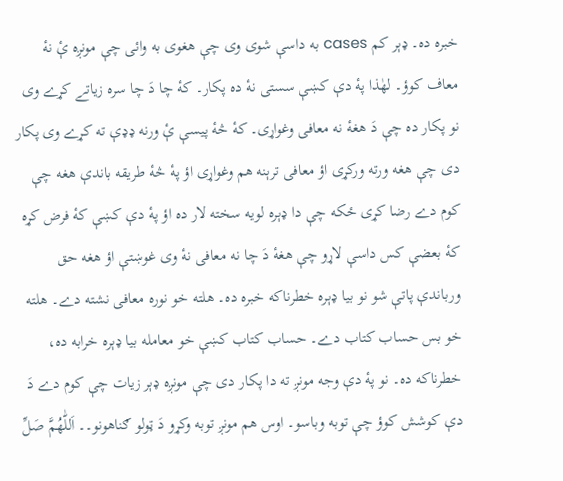خبره ده۔ ډېر کم cases به داسې شوی وی چې هغوی به وائی چې مونږه ېٔ نهٔ معاف کوؤ۔ لهٰذا پهٔ دې کښې سستی نهٔ ده پکار۔ کهٔ چا دَ چا سره زیاتے کړے وی نو پکار ده چې دَ هغهٔ نه معافی وغواړی۔ کهٔ څهٔ پیسې ېٔ ورنه ډډې ته کړے وی پکار دی چې هغه ورته ورکړی اؤ معافی ترېنه هم وغواړی اؤ پهٔ څهٔ طریقه باندې هغه چې کوم دے رضا کړی ځکه چې دا ډېره لویه سخته لار ده اؤ پهٔ دې کښې کهٔ فرض کړه کهٔ بعضې کس داسې لاړو چې هغهٔ دَ چا نه معافی نهٔ وی غوښتې اؤ هغه حق ورباندې پاتې شو نو بیا ډېره خطرناکه خبره ده۔ هلته خو نوره معافی نشته دے۔ هلته خو بس حساب کتاب دے۔ حساب کتاب کښې خو معامله بیا ډېره خرابه ده، خطرناکه ده۔ نو پهٔ دې وجه مونږ ته دا پکار دی چې مونږه ډېر زیات چې کوم دے دَ دې کوشش کوؤ چې توبه وباسو۔ اوس هم مونږ توبه وکړو دَ ټولو ګناهونو۔۔ اَللّٰهُمَّ صَلِّ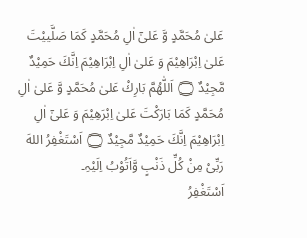عَلیٰ مُحَمَّدٍ وَّ عَلیٰۤ اٰلِ مُحَمَّدٍ کَمَا صَلَّییْتَ عَلیٰ اِبْرَاهِیْمَ وَ عَلیٰ اٰلِ اِبْرَاهِیْمَ اِنَّكَ حَمِیْدٌ مَّجِیْدٌ ۝ اَللّٰهُمَّ بَارِكْ عَلیٰ مُحَمَّدٍ وَّ عَلیٰ اٰلِ مُحَمَّدٍ کَمَا بَارَکْتَ عَلیٰ اِبْرَهِیْمَ وَ عَلیٰۤ اٰلِ اِبْرَاهِیْمَ اِنَّكَ حَمِیْدٌ مَّجِیْدٌ ۝ اَسْتَغْفِرُ اللهَ رَبِّیْ مِنْ کُلِّ ذَنْبٍ وَّاَتُوْبُ اِلَیْہِ۔
اَسْتَغْفِرُ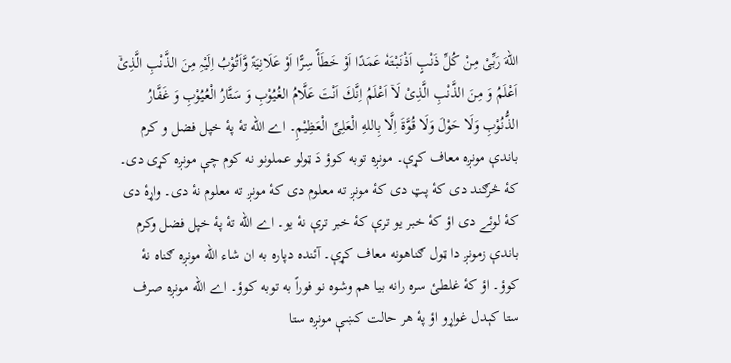اللهَ رَبِّیْ مِنْ کُلِّ ذَنْبٍ اَذْنَبْتَهٗ عَمَدًا اَوْ خَطَأً سِرًّا اَوْ عَلَانِیَۃً وَّاَتُوْبُ اِلَیْہِ مِنَ الذَّنْبِ الَّذِیْۤ اَعْلَمُ وَ مِنَ الذَّنْبِ الَّذِیْ لَاۤ اَعْلَمُ اِنَّكَ اَنْتَ عَلَّامُ الغُیُوْبِ وَ سَتَّارُ الْعُیُوْبِ وَ غَفَّارُ الذُّنُوْبِ وَلَا حَوْلَ وَلَا قُوَّةَ اِلَّا بِاللهِ الْعَلِیِّ الْعَظِیْمِ۔ اے الله تهٔ پهٔ خپل فضل و کرم باندې مونږه معاف کړې۔ مونږه توبه کوؤ دَ ټولو عملونو نه کوم چې مونږه کړی دی۔ کهٔ څرګند دی کهٔ پټ دی کهٔ مونږ ته معلوم دی کهٔ مونږ ته معلوم نهٔ دی۔ واړهٔ دی کهٔ لوئے دی اؤ کهٔ خبر یو ترې کهٔ خبر ترې نهٔ یو۔ اے الله تهٔ پهٔ خپل فضل وکرم باندې زمونږ دا ټول ګناهونه معاف کړې۔ آئنده دپاره به ان شاء الله مونږه ګناه نهٔ کوؤ۔ اؤ کهٔ غلطیٔ سره رانه بیا هم وشوه نو فوراً به توبه کوؤ۔ اے الله مونږه صرف ستا کېدل غواړو اؤ پهٔ هر حالت کښې مونږه ستا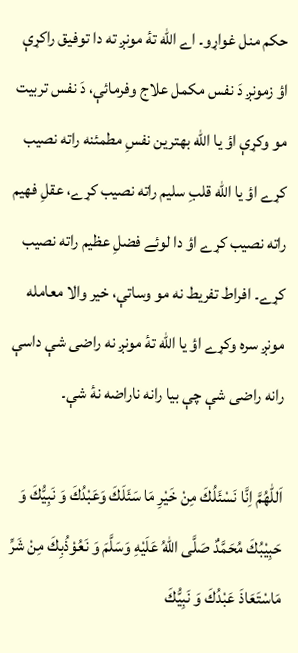حکم منل غواړو۔ اے الله تهٔ مونږ ته دا توفیق راکړې اؤ زمونږ دَ نفس مکمل علاج وفرمائې، دَ نفس تربیت مو وکړې اؤ یا الله بهترین نفسِ مطمئنه راته نصیب کړے اؤ یا الله قلبِ سلیم راته نصیب کړے، عقلِ فهیم راته نصیب کړے اؤ دا لوئے فضلِ عظیم راته نصیب کړے۔ افراط تفریط نه مو وساتې، خیر والا معامله مونږ سره وکړے اؤ یا الله تهٔ مونږ نه راضی شې داسې رانه راضی شې چې بیا رانه ناراضه نهٔ شې۔

اَللّٰھُمَّ اِنَّا نَسْئَلُكَ مِنْ خَیْرِ مَا سَئَلَكَ وَعَبْدُكَ وَ نَبِیُّكَ وَ حَبِیْبُكَ مُحَمَّدٌ صَلَّی اللهُ عَلَیْهِ وَسَلَّمَ وَ نَعُوْذُبِكَ مِنْ شَرِّ مَاسْتَعَاذَ عَبْدُكَ وَ نَبِیُّكَ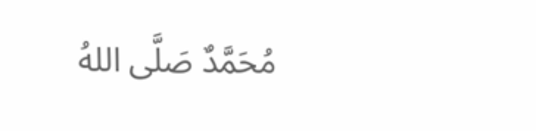مُحَمَّدٌ صَلَّی اللهُ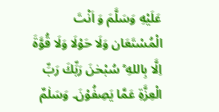عَلَیْهِ وَسَلَّمَ وَ اَنْتَ الْمُسْتَعَان وَلَا حَوْلَا وَلَا قُوَّةَ اِلَّا بِاللهِ ؕ سُبْحٰنَ رَبِّكَ رَبِّ الْعِزَّةِ عَمَّا یَصِفُوْنَ۔ وَسَلٰمٌ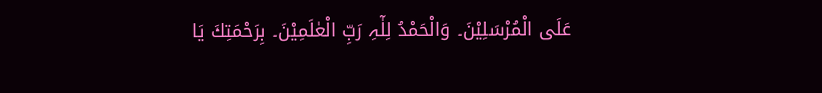عَلَی الْمُرْسَلِیْنَ۔ وَالْحَمْدُ لِلٰٓہِ رَبِّ الْعٰلَمِیْنَ۔ بِرَحْمَتِكَ یَا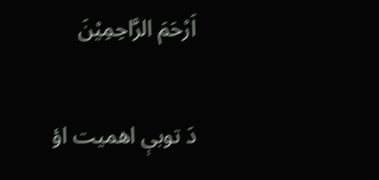اَرْحَمَ الرَّاحِمِیْنَ

دَ توبې اهميت اؤ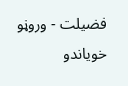فضيلت - وروڼو خویاندو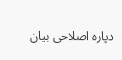دپاره اصلاحی بیان